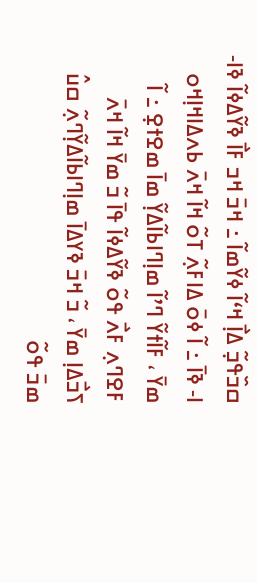ߛߏ߰ߟߏ߲߬ ߡߊ߲߯ ߞߵߊ߬ ߦߌ߬ߘߊ߬ ߸ ߞߏ߫ ߞߏ ߓߊ߯ ߢߌ߬ߡߦߊ߬ ߢߊ-ߊ- ߢߊ߫ ߸ ߊ߬ ߦߋ߫ ߡߊߓߍ߲߬ ߠߋ߬ ߞߊ߬ ߞߍ߫ ߕߍߡߊߞߊ߲ߞߋ ߘߌ߫ ، ߓߊ߬ߙߌ߬ ߣߴߊ߬ ߘߊ߲ߣߊߕߊ߬ߡߌ߲߬ ߘߊ߫ ߘߐߙߐ߲ ߸ ߊ߬ ߓߐߣߍ߲ ߓߍ߯ ߟߋ߬ ߢߌ߬ߡߦߊ߬ ߟߊ߫ ߏ߬ ߘߌ߫ ߞߊ߬ ߞߍ߫ ߖߏ߯ߡߊ߲ ߘߌ߫ ، ߏ߬ ߞߏ߫ ߢߌߡߊ߫ ߘߊ߲ߣߊߕߊ߬ߡߌ߲߬ߣߍ߲߬ ߛߎ߮ ߘߏ߫ ߟߋ߬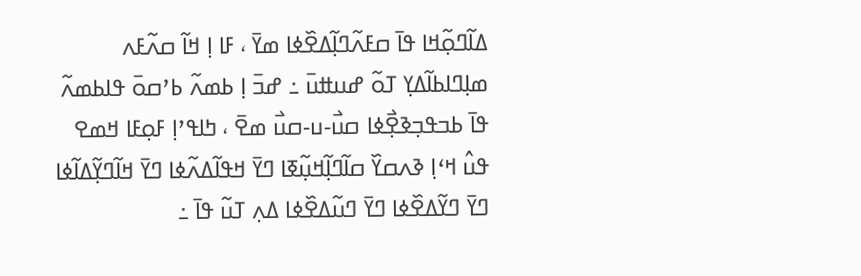ߡߊ߬ߣߋ߲߬ߞߊ ߟߊ߫ ߛߓߍ߬ߣߊ߲߬ߡߐ߰ߦߊ ߘߌ߫ ، ߓߊ ߊ߲ ߞߊ߬ ߛߍ߬ߓߍ ߘߊ߲ߣߊߕߊ߬ߡߌ߲ ߠߋ߬ ߝߎߚߎ߫ ߸ ߝߏ߫ ߊ߲ ߕߘߍ߬ ߕߴߛߋ߫ ߟߊߕߘߍ߬ ߟߊ߫ ߕߏߟߏ߲ߢߐ߲߯ߦߊ ߛߎ߯-ߎ-ߛߎ߯ ߘߐ߫ ، ߤߊߟߴߊ߲ ߓߋ߲ߓߊ ߞߘߐ ߟߎ߮ ߞߵߊ߲ ߢߍߛߌ߰ ߛߊ߬ߣߊ߲߬ߞߎ߲߬ߧߊ ߣߌ߫ ߞߟߊ߬ߡߍ߬ߦߊ ߣߌ߫ ߞߊ߬ߣߌ߲߬ߡߊ߬ߦߊ ߣߌ߫ ߣߌ߬ߡߐ߰ߦߊ ߣߌ߫ ߣߎ߬ߡߐ߰ߦߊ ߡߍ߲ ߠߎ߬ ߟߊ߫ ߸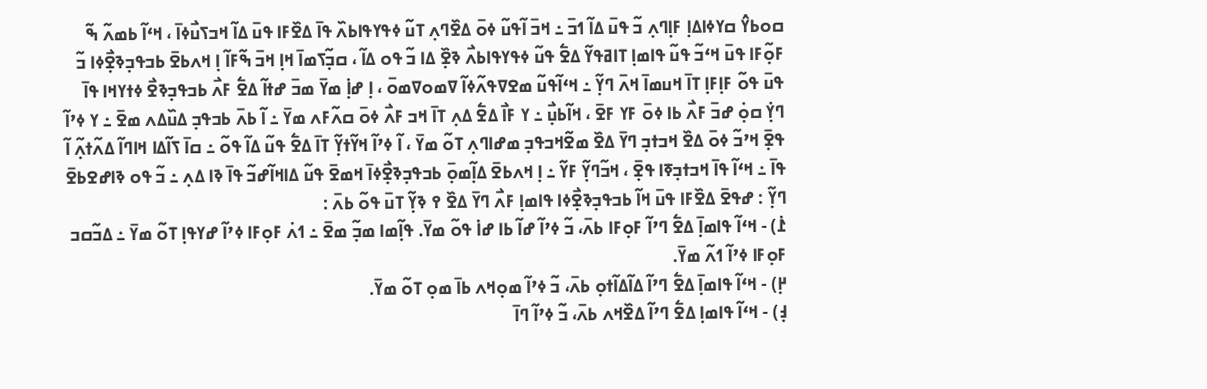ߛߋߕߌ߮ ߛߌߦߊߡߊ߲ ߓߊ߲ߣߍ߲ ߏ߬ ߟߎ߫ ߡߊ߬ ߗߏ߫ ߸ ߞߏ߫ ߊ߬ߟߎ߬ ߦߋ߫ ߡߐ߰ߣߍ߲ ߠߎ߬ ߦߟߌߟߊߕߍ߰ ߟߊ߫ ߡߐ߰ߓߊ ߟߎ߫ ߡߊ߬ ߞߏߖߎ߯ߦߊ߫ ، ߞߵߊ߬ ߕߘߍ߬ ߒ߬ ߓߋ߲߬ߓߊ ߟߎ߫ ߞߵߏ߬ ߟߎ߬ ߟߊߘߊ߲ ߠߊߥߟߌ߬ ߡߐ߱ ߟߎ߬ ߦߟߌߟߊߕߍ߯ ߢߐ߲߰ ߡߊ ߏ߬ ߟߋ ߡߊ߬ ، ߛߏ߲߬ߖߘߊ߫ ߞߊ߲ ߞߏ߫ ߒ߬ߓߊ߬ ߊ߲ ߞߍߕߐ߫ ߕߏߟߏ߲ߢߐ߲߯ߦߊ ߏ߬ ߟߎ߫ ߟߋ߬ ߓߊ߲ߓߊ߲ ߠߊ߫ ߞߎߘߊ߫ ߞߍ߫ ߣߌ߲߬ ߸ ߞߵߊ߬ߟߎ߬ ߘߐߜߟߍ߬ߦߊ߬ ߜߘߋߜߘߋ߫ ، ߊ߲ ߝߊ߲߭ ߘߌ߫ ߘߏ߫ ߝߙߊ߬ ߡߐ߱ ߓߍ߯ ߕߏߟߏ߲ߢߐ߯ ߦߙߌߞߊ ߟߊ߫ ߣߌ߲߭ ߛߋ߲߭ ߝߏ߫ ߓߍ߯ ߕߊ ߦߋ߫ ߓߌ ߓߐ߫ ، ߞߊ߬ߕߎ߲߯ ߸ ߌ ߓߊ߯ ߡߐ߱ ߡߍ߲ ߠߊ߫ ߞߏ ߓߍ߯ ߦߋ߫ ߛߍ߬ߓߍ ߘߌ߫ ߸ ߊ߬ ߕߍ߫ ߕߏߟߏ߲ ߡߎ߰ߡߍ ߘߐ߫ ߸ ߌ ߦߴߊ߬ ߟߐ߲߫ ߞߴߏ߬ ߦߋ߫ ߡߐ߰ ߞߏߙߏ߲ ߣߌ߫ ߡߐ߰ ߘߐ߬ߞߏߟߏ߲ ߘߝߊߣߍ߲ ߠߋ߬ ߘߌ߫ ، ߊ߬ ߦߴߊ߬ ߞߌ߬ߙߌ߲߬ ߠߊ߫ ߡߐ߱ ߟߎ߬ ߡߊ߬ ߟߋ߬ ߸ ߛߊ߫ ߖߊ߬ߡߊ ߞߊߣߊ߬ ߡߍ߬ߙߍ߲߬ ߊ߬ ߟߊ߫ ߸ ߞߵߊ߬ ߟߊ߫ ߞߏߙߏ߲ߧߊ ߟߐ߲߫ ، ߞߏ߬ߣߌ߲߬ ߓߌ߬ ߸ ߊ߲ ߞߍߕߐ߫ ߡߊ߲߬ߘߋ߲߫ ߕߏߟߏ߲ߢߐ߲߯ߦߊ߫ ߞߘߐ߫ ߟߎ߬ ߡߊߞߊ߬ߝߏ߬ ߟߊ߫ ߢߊ ߡߍ߲ ߸ ߏ߬ ߟߋ ߢߊߝߐߕߐ߫ ߣߌ߲߬ : ߝߟߐ߫ ߡߐ߰ߓߊ ߟߎ߫ ߞߊ߬ ߕߏߟߏ߲ߢߐ߲߯ߦߊ ߟߊߘߊ߲ ߓߍ߯ ߣߌ߫ ߡߐ߰ ߉ ߢߌ߲߬ ߠߎ߫ ߟߋ߬ ߕߍ߫ :
߁߭) - ߞߵߊ߬ ߟߊߘߊ߲߫ ߡߐ߱ ߣߴߊ߬ ߓߋ߲ߓߊ ߕߍ߫، ߏ߬ ߦߴߊ߬ ߝߊ߬ ߕߊ ߝߊ߭ ߟߋ߬ ߘߌ߫. ߟߊ߲߬ߘߊ ߘߏ߲߬ ߘߐ߫ ߸ ߗߍ߭ ߓߋ߲ߓߊ ߦߴߊ߬ ߝߌߟߊ߲ ߠߋ߬ ߘߌ߫ ߸ ߡߏ߬ߛߏ ߓߋ߲ߓߊ ߦߴߊ߬ ߗߍ߬ ߘߌ߫.
߂߲) - ߞߵߊ߬ ߟߊߘߊ߲߫ ߡߐ߱ ߣߴߊ߬ ߡߊ߬ߡߊ߬ߙߋ߲ ߕߍ߫، ߏ߬ ߦߴߊ߬ ߘߋ߲ߞߍ ߕߊ߫ ߘߋ߲ ߠߋ߬ ߘߌ߫.
߃߲) - ߞߵߊ߬ ߟߊߘߊ߲ ߡߐ߱ ߣߴߊ߬ ߡߐ߰ߞߍ ߕߍ߫، ߏ߬ ߦߴߊ߬ ߣߊ߫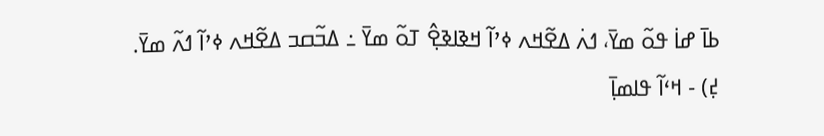ߕߊ߫ ߝߊ߭ ߟߋ߬ ߘߌ߫، ߗߍ߭ ߡߐ߬ߞߍ ߦߴߊ߬ ߞߢߊߢߐ߲߮ ߠߋ߬ ߘߌ߫ ߸ ߡߏ߬ߛߏ ߡߐ߬ߞߍ ߦߴߊ߬ ߗߍ߬ ߘߌ߫.
߄߲) - ߞߵߊ߬ ߟߊߘߊ߲߫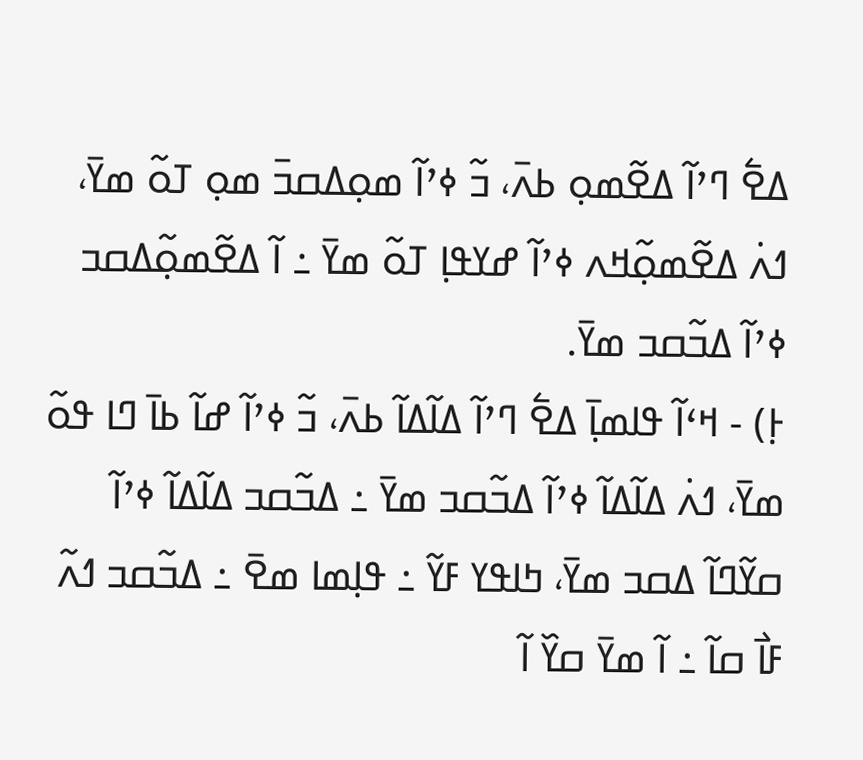ߡߐ߱ ߣߴߊ߬ ߡߐ߬ߘߋ߲ ߕߍ߫، ߏ߬ ߦߴߊ߬ ߘߋ߲ߡߛߏ߫ ߘߋ߲ ߠߋ߬ ߘߌ߫، ߗߍ߭ ߡߐ߬ߘߋ߲߬ߞߍ ߦߴߊ߬ ߝߌߟߊ߲ ߠߋ߬ ߘߌ߫ ߸ ߊ߬ ߡߐ߬ߘߋ߲߬ߡߛߏ ߦߴߊ߬ ߡߏ߬ߛߏ ߘߌ߫.
߅߲) - ߞߵߊ߬ ߟߊߘߊ߲߫ ߡߐ߱ ߣߴߊ߬ ߡߊ߬ߡߊ߬ ߕߍ߫، ߏ߬ ߦߴߊ߬ ߝߊ߬ ߕߊ߫ ߣߊ ߟߋ߬ ߘߌ߫، ߗߍ߭ ߡߊ߬ߡߊ߬ ߦߴߊ߬ ߡߏ߬ߛߏ ߘߌ߫ ߸ ߡߏ߬ߛߏ ߡߊ߬ߡߊ߬ ߦߴߊ߬ ߛߌ߬ߣߊ߬ ߡߛߏ ߘߌ߫، ߤߊߟߌ ߓߌ߬ ߸ ߟߊ߲ߘߊ ߘߐ߫ ߸ ߡߏ߬ߛߏ ߗߍ߬ ߓߊ߯ ߛߊ߬ ߸ ߊ߬ ߘߌ߫ ߛߌ߰ ߊ߬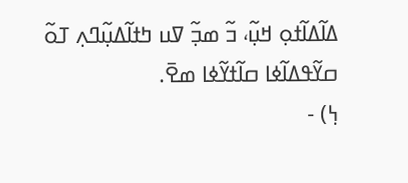ߡߊ߬ߡߊ߬ߙߋ߲ ߞߎ߲߬، ߏ߬ ߘߏ߲߬ ߜߎ ߤߙߊ߬ߡߎ߲߬ߣߍ߲ ߠߋ߬ ߛߌ߬ߟߡߊ߬ߦߊ ߛߊ߬ߙߌ߬ߦߊ ߘߐ߫.
߆߲) -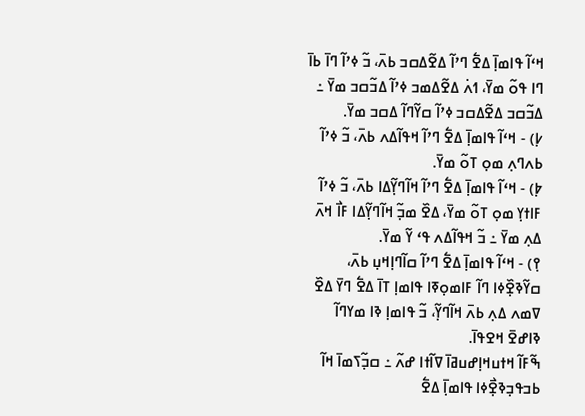ߞߵߊ߬ ߟߊߘߊ߲߫ ߡߐ߱ ߣߴߊ߬ ߡߐ߬ߡߛߏ ߕߍ߫، ߏ߬ ߦߴߊ߬ ߣߊ߫ ߕߊ߫ ߣߊ ߟߋ߬ ߘߌ߫، ߗߍ߭ ߡߐ߬ߡߘߏ ߦߴߊ߬ ߡߏ߬ߛߏ ߘߌ߫ ߸ ߡߏ߬ߛߏ ߡߐ߬ߡߛߏ ߦߴߊ߬ ߛߌ߬ߣߊ߬ ߡߛߏ ߘߌ߫.
߇߲) - ߞߵߊ߬ ߟߊߘߊ߲߫ ߡߐ߱ ߣߴߊ߬ ߞߟߊ߬ߡߍ ߕߍ߫، ߏ߬ ߦߴߊ߬ ߕߍߣߍ߲ ߘߋ߲ ߠߋ߬ ߘߌ߫.
߈߲) - ߞߵߊ߬ ߟߊߘߊ߲߫ ߡߐ߱ ߣߴߊ߬ ߞߊ߬ߣߌ߲߬ߡߊ ߕߍ߫، ߏ߬ ߦߴߊ߬ ߓߊߙߌ߲ ߘߋ߲ ߠߋ߬ ߘߌ߫، ߡߐ߰ ߘߏ߲߬ ߞߊ߬ߣߌ߲߬ߡߊ ߓߊ߯ ߞߍ߫ ߡߍ߲ ߘߌ߫ ߸ ߏ߬ ߞߟߊ߬ߡߍ ߟߵ ߌ߬ ߘߌ߫.
߉߲) - ߞߵߊ߬ ߟߊߘߊ߲߫ ߡߐ߱ ߣߴߊ߬ ߛߊ߬ߣߊ߲ߞߎ߲ ߕߍ߫، ߛߌ߬ߢߐ߲߰ߦߊ ߣߊ߬ ߓߊߘߋ߲ߧߊ ߟߊߘߊ߲ ߠߊ߫ ߡߐ߱ ߣߌ߫ ߡߐ߰ ߜߘߍ ߡߍ߲ ߕߍ߫ ߞߊ߬ߣߌ߲߬، ߏ߬ ߟߊߘߊ߲ ߢߊ ߘߌߣߊ߬ ߢߊߝߐ߫ ߞߐߟߊ߫.
ߒ߬ߓߊ߬ ߞߙߎߞߊ߲ߝߎߥߊ߫ ߜߊ߬ߙߊ ߝߍ߬ ߸ ߛߏ߲߬ߖߘߊ߫ ߞߊ߬ ߕߏߟߏ߲ߢߐ߲߯ߦߊ ߟߊߘߊ߲߫ ߡߐ߱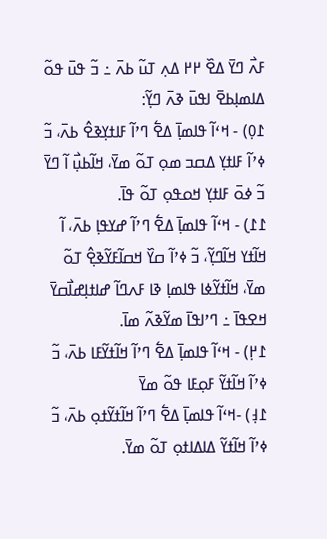ߓߍ߯ ߣߌ߫ ߡߐ߰ ߂߂ ߡߍ߲ ߠߎ߬ ߕߍ߫ ߸ ߏ߬ ߟߎ߫ ߟߋ߬ ߡߊߘߊ߲ߕߐ߫ ߊߟߎ߫ ߢߍ߫ ߣߌ߲߬:
߁߀߲) - ߞߵߊ߬ ߟߊߘߊ߲߫ ߡߐ߱ ߣߴߊ߬ ߓߊߙߌ߲ߢߐ߮ ߕߍ߫، ߏ߬ ߦߴߊ߬ ߓߊߙߌ߲ ߡߛߏ ߘߋ߲ ߠߋ߬ ߘߌ߫، ߞߊ߬ߕߎ߲߯ ߊ߬ ߣߌ߫ ߏ߬ ߦߋ߫ ߓߊߙߌ߲ ߞߋߟߋ߲ ߠߋ߬ ߟߊ߫.
߁߁߲) - ߞߵߊ߬ ߟߊߘߊ߲߫ ߡߐ߱ ߣߴߊ߬ ߝߌߟߊ߲ ߕߍ߫، ߊ߬ ߞߊ߬ߙߌ ߞߊ߬ߣߌ߲߬، ߏ߬ ߦߴߊ߬ ߛߌ߰ ߞߛߊ߬ߓߌ߬ߢߐ߲߮ ߠߋ߬ ߘߌ߫، ߞߊ߬ߙߌ߬ߦߊ ߟߊߘߊ߲ ߢߊ ߓߍߣߊ߬ ߝߊߙߊ߲ߝߊ߯ߛߌ߫ ߞߐߟߊ߫ ߸ ߣߴߊߟߊ߫ ߘߌ߬ߢߍ߬ ߘߊ߫.
߁߂߲) - ߞߵߊ߬ ߟߊߘߊ߲߫ ߡߐ߱ ߣߴߊ߬ ߞߊ߬ߙߌ߬ߓߊ ߕߍ߫، ߏ߬ ߦߴߊ߬ ߞߊ߬ߙߌ߬ ߓߋ߲ߓߊ ߟߋ߬ ߘߌ߫
߁߃߲) -ߞߵߊ߬ ߟߊߘߊ߲߫ ߡߐ߱ ߣߴߊ߬ ߞߊ߬ߙߌ߬ߙߋ߲ ߕߍ߫، ߏ߬ ߦߴߊ߬ ߞߊ߬ߙߌ߬ ߡߊߡߊߙߋ߲ ߠߋ߬ ߘߌ߫.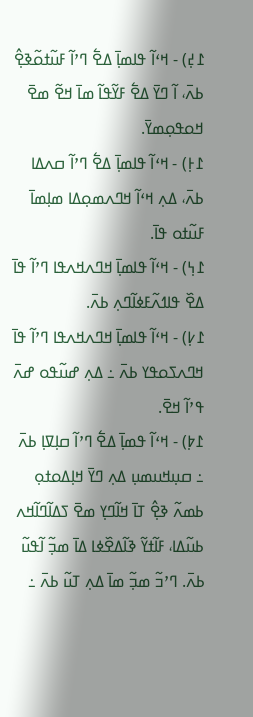߁߄߲) - ߞߵߊ߬ ߟߊߘߊ߲߫ ߡߐ߱ ߣߴߊ߬ ߓߎ߬ߙߋ߬ߢߐ߲߮ ߕߍ߫، ߊ߬ ߣߌ߫ ߡߐ߱ ߓߌ߬ߟߊ߬ ߘߊ߫ ߞߐ߬ ߘߐ߫ ߞߋߟߋ߲ߘߌ߫.
߁߅߲) - ߞߵߊ߬ ߟߊߘߊ߲߫ ߡߐ߱ ߣߴߊ߬ ߛߍߡߊ ߕߍ߫، ߡߍ߲ ߞߵߊ߬ ߞߣߍߘߋ߲ߡߊ ߘߊ߲ߘߊ߫ ߓߎ߬ߙߋ ߟߊ߫.
߁߆߲) - ߞߵߊ߬ ߟߊߘߊ߲߫ ߞߣߍߞߍߟߊ ߣߴߊ߬ ߟߊ߫ ߡߐ߰ ߟߊߗߍ߬ߓߦߊ߬ߣߍ߲ ߕߍ߫.
߁߇߲) - ߞߵߊ߬ ߟߊߘߊ߲߫ ߞߣߍߞߍߟߊ ߣߴߊ߬ ߟߊ߫ ߞߣߍߖߋߟߌ ߕߍ߫ ߸ ߡߍ߲ ߝߎ߬ߟߋ ߝߍ߫ ߟߴߊ߬ ߞߐ߫.
߁߈߲) - ߞߵߊ߬ ߟߘߊ߲߫ ߡߐ߱ ߣߴߊ߬ ߛߊ߲ߜߊ߲ ߕߍ߫ ߸ ߛߎ߲ߞߎߘߎ߲ ߡߍ߲ ߣߌ߫ ߞߊ߲ߡߋߙߋ߲ ߕߘߍ߬ ߢߐ߲߮ ߠߊ߫ ߞߊ߬ߣߌ߲ ߘߐ߫ ߖߡߊ߬ߣߊ߬ߞߍ ߕߎ߬ߡߊ، ߓߊ߬ߙߌ߬ ߢߊ߬ߡߐ߰ߦߊ ߡߊ߫ ߘߏ߲߬ ߊ߬ߟߎ߬ ߕߍ߫. ߣߴߏ߬ ߘߏ߲߬ ߘߊ߫ ߡߍ߲ ߠߎ߬ ߕߍ߫ ߸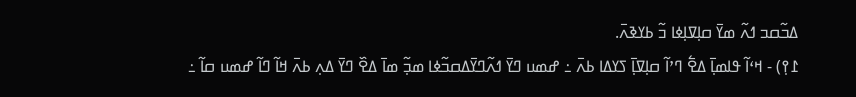ߡߏ߬ߛߏ ߗߍ߬ ߘߌ߫ ߛߊ߲ߜߊ߲ߦߊ ߏ߬ ߕߌߢߍ߫.
߁߉߲) - ߞߵߊ߬ ߟߊߘߊ߲߫ ߡߐ߱ ߣߴߊ߬ ߛߊ߲ߜߊ߲߫ ߖߌߡߊ ߕߍ߫ ߸ ߝߘߎ ߣߌ߫ ߗߍ߬ߣߌ߫ߡߛߏ߬ߦߊ ߘߏ߲߬ ߘߊ߫ ߡߐ߰ ߣߌ߫ ߡߍ߲ ߕߍ߫ ߞߊ߬ ߣߊ߬ ߝߘߎ ߛߊ߬ ߸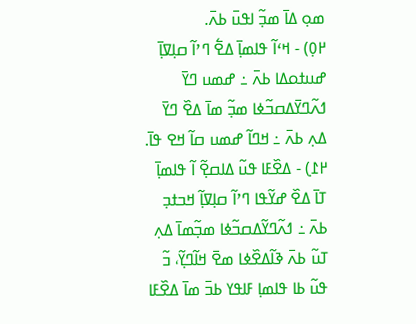ߘߋ߲ ߡߊ߫ ߘߏ߲߬ ߊߟߎ߫ ߕߍ߫.
߂߀߲) - ߞߵߊ߬ ߟߊߘߊ߲߫ ߡߐ߱ ߣߴߊ߬ ߛߊ߲ߜߊ߲߫ ߝߎߙߋߡߊ ߕߍ߫ ߸ ߝߘߎ ߣߌ߫ ߗߍ߬ߣߌ߫ߡߛߏ߬ߦߊ ߘߏ߲߬ ߘߊ߫ ߡߐ߰ ߣߌ߫ ߡߍ߲ ߕߍ߫ ߸ ߞߣߊ߬ ߝߘߎ ߛߊ߬ ߞߐ ߟߊ߫.
߂߁߲) - ߡߐ߰ߓߊ ߟߎ߬ ߡߊߛߐ߲߬ ߊ߬ ߟߊߘߊ߲߫ ߠߊ߫ ߡߐ߰ ߝߌ߬ߟߊ ߣߴߊ߬ ߛߊ߲ߜߊ߲߬ ߞߏߙߏ߲ ߕߍ߫ ߸ ߗߍ߬ߣߌ߬ߡߛߏ߬ߦߊ ߘߏ߲߬ߘߊ߫ ߡߍ߲ ߠߎ߬ ߕߍ߫ ߢߊ߬ߡߐ߰ߦߊ ߘߐ߫ ߞߊ߬ߣߌ߲߬، ߏ߬ ߟߎ߬ ߕߊ ߟߊߘߊ߲ ߓߊߟߌ ߕߏ߫ ߘߊ߫ ߡߐ߰ߓߊ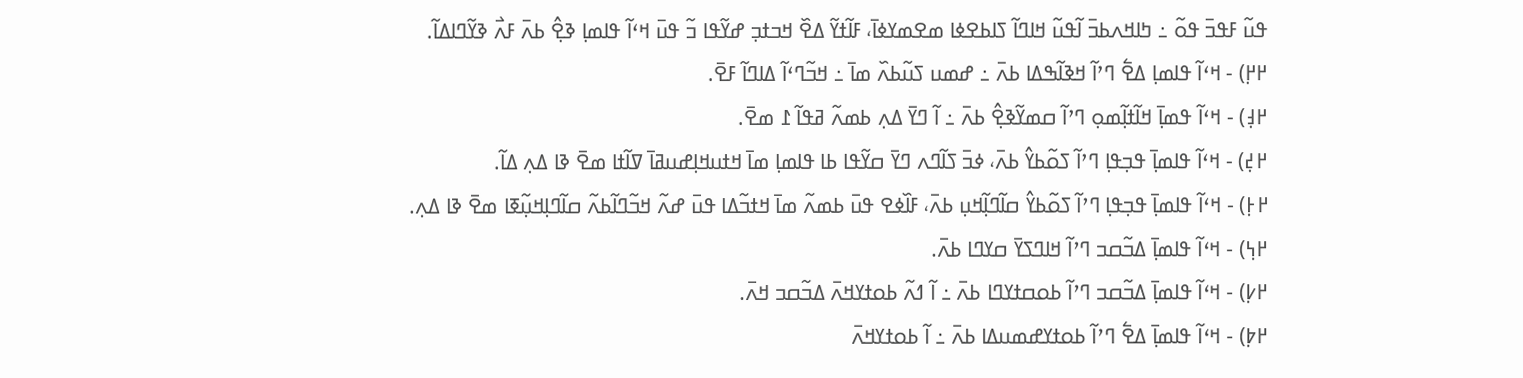ߟߎ߬ ߓߟߏ߫ ߟߋ߬ ߸ ߤߊߞߍߕߏ߫ ߊ߬ߟߎ߬ ߞߊߣߊ߬ ߖߊߕߐߦߊ ߘߐߘߌߦߊ߫، ߓߊ߬ߙߌ߬ ߡߐ߰ ߞߏߙߏ߲ ߝߌ߬ߟߊ ߏ߬ ߟߎ߫ ߞߵߊ߬ ߟߊߘߊ߲ ߢߐ߲߮ ߕߍ߫ ߓߍ߯ ߢߌ߬ߣߊߡߊ߬.
߂߂߲) - ߞߵߊ߬ ߟߊߘߊ߲ ߡߐ߱ ߣߴߊ߬ ߞߢߊ߬ߒߡߊ ߕߍ߫ ߸ ߝߘߎ ߖߎ߬ߕߍ߰ ߘߊ߫ ߸ ߞߏ߬ߣߵߊ߬ ߡߊߣߊ߬ ߓߐ߫.
߂߃߲) - ߞߵߊ߬ ߟߘߊ߲߫ ߞߊ߬ߙߊ߲߬ߘߋ߲ ߣߴߊ߬ ߛߘߌ߬ߢߐ߲߮ ߕߍ߫ ߸ ߊ߬ ߣߌ߫ ߡߍ߲ ߕߘߍ߬ ߥߟߊ߬ ߁ ߘߐ߫.
߂߄߲) - ߞߵߊ߬ ߟߊߘߊ߲߫ ߟߏ߲ߟߊ߲ ߣߴߊ߬ ߖߋ߬ߕߌ߮ ߕߍ߫، ߦߏ߫ ߖߊ߬ߣߍ ߣߌ߫ ߛߌ߬ߟߊ ߕߊ ߟߊߘߊ߲ ߘߊ߫ ߞߙߎߞߊ߲ߝߎߥߊ߫ ߜߊ߬ߙߊ ߘߐ߫ ߢߊ ߡߍ߲ ߡߊ߬.
߂߅߲) - ߞߵߊ߬ ߟߊߘߊ߲߫ ߟߏ߲ߟߊ߲ ߣߴߊ߬ ߖߋ߬ߕߌ߮ ߛߊ߬ߣߊ߲߬ߞߎ߲ ߕߍ߫، ߓߊ߰ߦߐ ߟߎ߫ ߕߘߍ߬ ߘߊ߫ ߞߙߏ߬ߡߊ ߟߎ߫ ߝߍ߬ ߞߏ߬ߣߊ߬ߕߍ߬ ߛߊ߬ߣߊ߲ߞߎ߲߬ߧߊ ߘߐ߫ ߢߊ ߡߍ߲.
߂߆߲) - ߞߵߊ߬ ߟߊߘߊ߲߫ ߡߏ߬ߛߏ ߣߴߊ߬ ߞߊߣߖߌ߫ ߛߌߣߊ ߕߍ߫.
߂߇߲) - ߞߵߊ߬ ߟߊߘߊ߲߫ ߡߏ߬ߛߏ ߣߴߊ߬ ߕߋߛߙߌߣߊ ߕߍ߫ ߸ ߊ߬ ߗߍ߬ ߕߋߙߌߞߍ߫ ߡߏ߬ߛߏ ߞߍ߫.
߂߈߲) - ߞߵߊ߬ ߟߊߘߊ߲߫ ߡߐ߱ ߣߴߊ߬ ߕߋߙߌߝߘߎߡߊ ߕߍ߫ ߸ ߊ߬ ߕߋߙߌߞߍ߫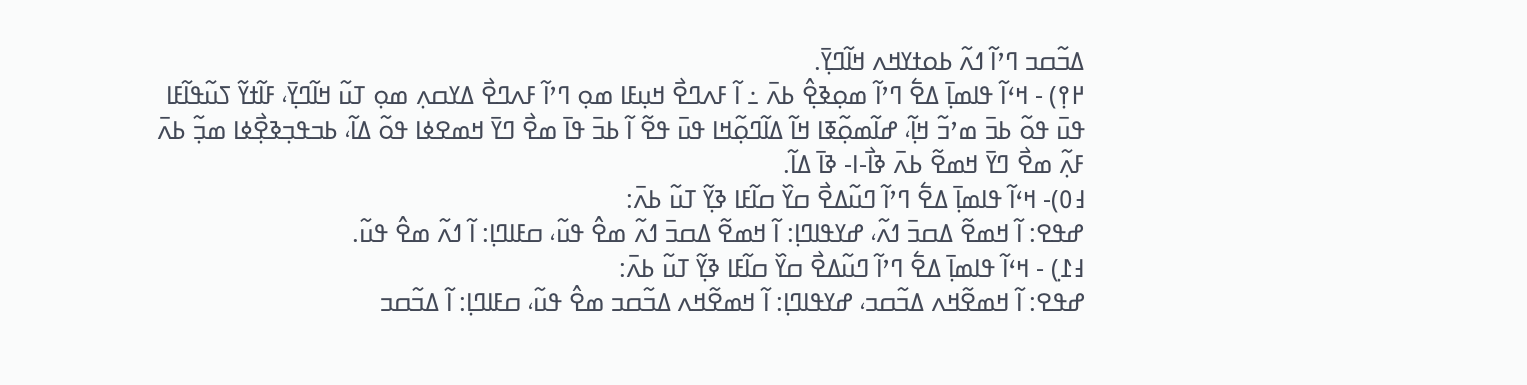ߡߏ߬ߛߏ ߣߴߊ߬ ߗߍ߬ ߕߋߙߌߞߍ ߞߊ߬ߣߌ߲߫.
߂߉߲) - ߞߵߊ߬ ߟߊߘߊ߲߫ ߡߐ߱ ߣߴߊ߬ ߘߋ߲ߢߐ߲߮ ߕߍ߫ ߸ ߊ߬ ߓߍߣߐ߯ ߞߎ߲ߓߊ ߘߋ߲ ߣߴߊ߬ ߓߍߣߐ߯ ߡߌߛߍ߲ ߘߋ߲ ߠߎ߬ ߞߊ߬ߣߌ߲߫، ߓߊ߬ߙߌ߬ ߖߎ߬ߟߊ߬ߓߊ ߟߎ߫ ߟߋ߬ ߕߏ߫ ߘߴߏ߬ ߞߊ߲߬، ߝߊ߬ߘߋ߲߬ߧߊ ߞߊ߬ ߡߊ߬ߣߋ߲߬ߞߊ ߟߎ߫ ߟߐ߬ ߊ߬ ߕߏ߫ ߟߊ߫ ߘߐ߯ ߣߌ߫ ߞߘߐߦߊ ߟߋ߬ ߡߊ߬، ߕߏߟߏ߲ߢߐ߲߯ߦߊ ߘߏ߲߬ ߕߍ߫ ߓߍ߲߬ ߘߐ߯ ߣߌ߫ ߞߘߐ߬ ߕߍ߫ ߢߊ߯-ߊ- ߢߊ߫ ߡߊ߬.
߃߀)- ߞߵߊ߬ ߟߊߘߊ߲߫ ߡߐ߱ ߣߴߊ߬ ߣߎ߬ߡߐ߯ ߛߌ߰ ߛߊ߬ߓߊ ߢߌ߲߬ ߠߎ߬ ߕߍ߫:
ߝߟߐ: ߊ߬ ߞߘߐ߬ ߡߛߏ߫ ߗߍ߬، ߝߌߟߊߣߊ߲: ߊ߬ ߞߘߐ߬ ߡߛߏ߫ ߗߍ߬ ߘߐ߮ ߟߎ߬، ߛߓߊߣߊ߲: ߊ߬ ߗߍ߬ ߘߐ߮ ߟߎ߬.
߃߁߲) - ߞߵߊ߬ ߟߊߘߊ߲߫ ߡߐ߱ ߣߴߊ߬ ߣߎ߬ߡߐ߯ ߛߌ߰ ߛߊ߬ߓߊ ߢߌ߲߬ ߠߎ߬ ߕߍ߫:
ߝߟߐ: ߊ߬ ߞߘߐ߬ߞߍ ߡߏ߬ߛߏ، ߝߌߟߊߣߊ߲: ߊ߬ ߞߘߐ߬ߞߍ ߡߏ߬ߛߏ ߘߐ߮ ߟߎ߬، ߛߓߊߣߊ߲: ߊ߬ ߡߏ߬ߛߏ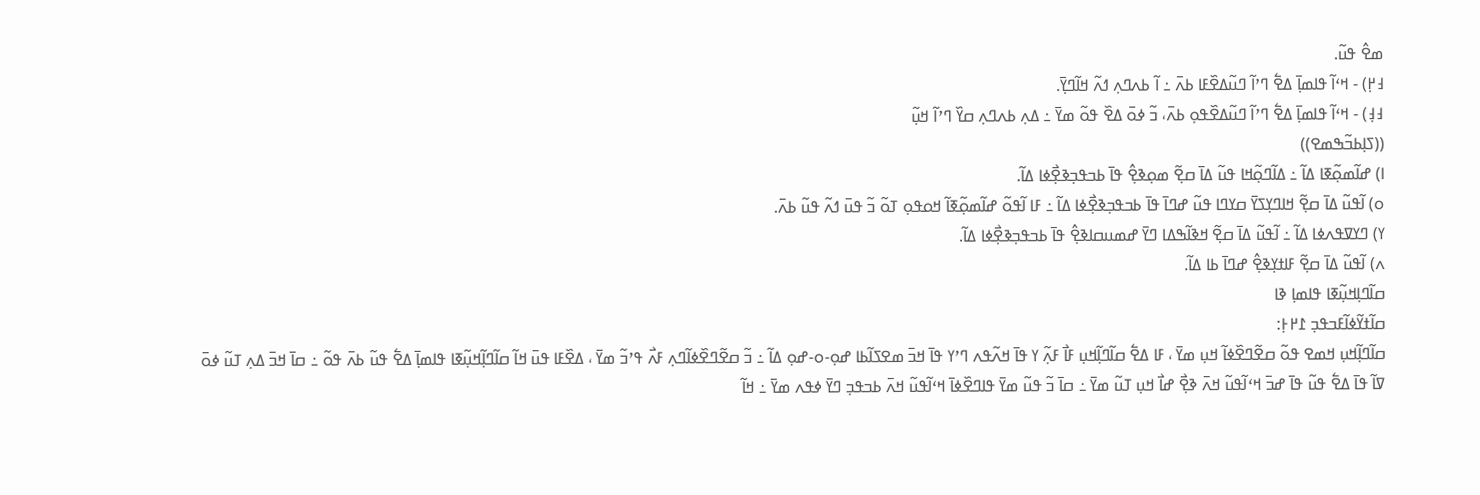ߘߐ߮ ߟߎ߬.
߃߂߲) - ߞߵߊ߬ ߟߊߘߊ߲߫ ߡߐ߱ ߣߴߊ߬ ߣߎ߬ߡߐ߰ߓߊ ߕߍ߫ ߸ ߊ߬ ߕߍߣߍ߲ ߗߍ߬ ߞߊ߬ߣߌ߲߫.
߃߃߲) - ߞߵߊ߬ ߟߊߘߊ߲߫ ߡߐ߱ ߣߴߊ߬ ߣߎ߬ߡߐ߰ߟߋ߲ ߕߍ߫، ߏ߬ ߦߋ߫ ߡߐ߰ ߟߋ߬ ߘߌ߫ ߸ ߡߍ߲ ߕߍߣߍ߲ ߛߌ߰ ߣߴߊ߬ ߞߎ߲߬
((ߖߊ߲ߕߏ߬ߒߘߐ))
ߊ) ߝߊ߬ߘߋ߲߬ߧߊ ߡߊ߬ ߸ ߡߊ߬ߣߋ߲߬ߞߊ ߟߎ߬ ߡߊ߫ ߛߐ߲߬ ߘߋ߲ߢߐ߲߮ ߟߊ߫ ߕߏߟߏ߲ߢߐ߲߯ߦߊ ߡߊ߬.
ߋ) ߊ߬ߟߎ߬ ߡߊ߫ ߛߐ߲߬ ߞߊߣߌ߲ߖߌ߫ ߛߌߣߊ ߟߎ߬ ߝߣߊ߫ ߟߊ߫ ߕߏߟߏ߲ߢߐ߲߯ߦߊ ߡߊ߬ ߸ ߓߊ ߊ߬ߟߋ߬ ߝߊ߬ߘߋ߲߬ߧߊ߬ ߞߋߟߋ߲ ߠߋ߬ ߏ߬ ߟߎ߫ ߗߍ߬ ߟߎ߬ ߕߍ߫.
ߌ) ߣߌߜߟߍߦߊ ߡߊ߬ ߸ ߊ߬ߟߎ߬ ߡߊ߫ ߛߐ߲߬ ߞߢߊ߬ߒߡߊ ߣߌ߫ ߝߘߎߛߊߢߐ߲߮ ߟߊ߫ ߕߏߟߏ߲ߢߐ߲߯ߦߊ ߡߊ߬.
ߍ) ߊ߬ߟߎ߬ ߡߊ߫ ߛߐ߲߬ ߓߊߙߌ߲ߢߐ߲߮ ߝߣߊ߫ ߕߊ ߡߊ߬.
ߛߊ߬ߣߊ߲ߞߎ߲߬ߧߊ ߟߊߘߊ߲ ߢߊ
ߛߊ߬ߙߌ߬ߦߊ߬ߓߏߟߏ߲ ߁߂߅߲:
ߛߊ߬ߣߊ߲߬ߞߎ߲ ߞߘߐ ߟߋ߬ ߛߐ߬ߣߐ߰ߦߊ߬ ߞߎ߲ ߘߌ߫ ، ߓߊ ߡߐ߱ ߛߊ߬ߣߊ߲߬ߞߎ߲ ߓߊ߯ ߓߍ߲߬ ߌ ߟߊ߫ ߞߍ߬ߟߍ ߣߴߌ ߟߊ߫ ߞߏ߫ ߘߐߖߊ߬ߕߊ ߝߋ߲-ߋ-ߝߋ߲ ߡߊ߬ ߸ ߏ߬ ߛߐ߬ߣߐ߰ߦߊ߬ߣߍ߲ ߓߍ߯ ߟߴߏ߬ ߘߌ߫ ، ߡߐ߰ߓߊ ߟߎ߫ ߞߊ߬ ߛߊ߬ߣߊ߲߬ߞߎ߲߬ߧߊ ߟߊߘߊ߲߫ ߡߐ߱ ߟߎ߬ ߕߍ߫ ߟߋ߬ ߸ ߛߊ߫ ߞߏ߫ ߡߍ߲ ߠߎ߬ ߦߋ߫ ߜߊ߬ ߟߊ߫ ߡߐ߱ ߟߎ߬ ߟߊ߫ ߝߏ߫ ߞߵߊ߬ߟߎ߬ ߞߍ߫ ߢߐ߲߯ ߝߊ߯ ߞߎ߲ ߠߎ߬ ߘߌ߫ ߸ ߛߊ߫ ߏ߬ ߟߎ߬ ߘߌ߫ ߟߊߣߐ߰ߦߊ߫ ߞߵߊ߬ߟߎ߬ ߞߍ߫ ߕߏߟߏ߲ ߣߌ߫ ߦߟߍ ߘߌ߫ ߸ ߞߊ߬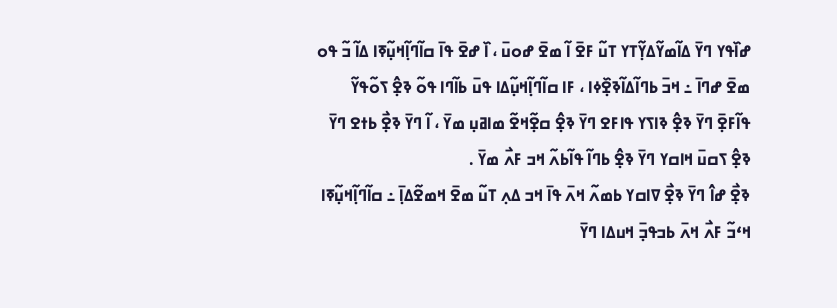ߝߊ߰ߟߌ ߣߌ߫ ߡߊ߬ߘߌ߬ߡߌ߲߬ߠߌ ߠߎ߬ ߓߐ߫ ߊ߬ ߘߐ߫ ߝߋߎ߫ ، ߊ߰ ߝߐ߫ ߟߊ߫ ߛߊ߬ߣߊ߲߬ߞߎ߲߬ߧߊ ߡߊ߬ ߏ߬ ߟߋ ߘߐ߫ ߝߣߊ߫ ߸ ߞߏ߫ ߕߣߊ߬ߡߊ߬ߢߐ߲߰ߦߊ ، ߓߊ ߛߊ߬ߣߊ߲߬ߞߎ߲߬ߡߊ ߟߎ߫ ߕߊ߬ߣߊ ߟߋ߬ ߢߐ߲߮ ߖߋ߬ߟߌ߬ ߟߊ߬ߓߐ߲߫ ߣߌ߫ ߢߐ߲߮ ߢߊߖߌ ߟߊߓߐ ߣߌ߫ ߢߐ߲߮ ߛߐ߲߬ߞߐ߬ ߘߊߥߎ߲ ߘߌ߫ ، ߊ߬ ߣߌ߫ ߢߐ߲߯ ߕߙߐ ߣߌ߫ ߢߐ߲߮ ߖߛߎ߫ ߞߊߛߌ ߣߌ߫ ߢߐ߲߮ ߕߣߊ߬ ߟߊ߬ߕߍ߬ ߞߏ ߓߍ߯ ߘߌ߫ .
ߢߐ߲߯ ߝߊ߮ ߣߌ߫ ߢߐ߲߯ ߜߊߛߌ ߕߘߍ߬ ߞߍ߫ ߟߊ߫ ߞߏ ߡߍ߲ ߠߎ߬ ߘߐ߫ ߞߘߐ߬ߡߊ߲߫ ߸ ߛߊ߬ߣߊ߲߬ߞߎ߲߬ߧߊ ߞߵߏ߬ ߓߍ߯ ߞߍ߫ ߕߏߟߏ߲߫ ߞߎߡߊ ߣߌ߫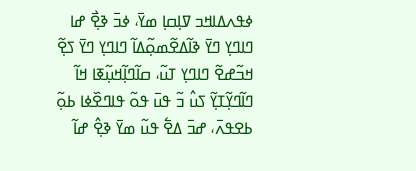ߦߟߍߡߊߞߏ ߜߊ߲ߛߊ߲ ߘߌ߫، ߦߏ߫ ߢߐ߲߯ ߝߊ ߣߊߣߌ߲ ߣߌ߫ ߢߊ߬ߡߐ߬ߘߋ߲߬ߡߊ߬ ߣߊߣߌ߲ ߣߌ߫ ߖߐ߲߬ ߞߏ߬ߝߐ߬ ߣߊߣߌ߲ ߠߎ߬، ߛߊ߬ߣߊ߲߬ߞߎ߲߬ߧߊ ߞߊ߬ ߣߊ߬ߣߌ߲߬ߠߌ߲߬ ߖߎ߮ ߏ߬ ߟߎ߫ ߟߋ߬ ߟߊߣߐ߰ߦߊ ߕߋ߲߬ ߕߐߟߍ߫، ߝߏ߫ ߡߐ߱ ߟߎ߬ ߘߌ߫ ߢߐ߲߮ ߝߊ߬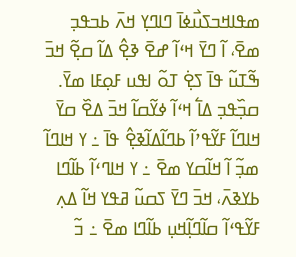ߘߟߊߞߏߖߎ߯ߦߊ߫ ߣߊߣߌ߲ ߞߍ߫ ߕߏߟߏ߲ ߘߐ߫، ߊ߬ ߣߌ߫ ߞߵߊ߬ ߝߐ߫ ߢߐ߲߮ ߡߊ߬ ߛߐ߲߬ ߞߏ߫ ߒ߬ߠߎ߬ ߟߊ߫ ߖߐ߲߭ ߠߋ߬ ߊߟߎ ߓߋ߲ߓߊ ߘߌ߫.
ߛߏ߲߰ߟߏ߲ ߡߊ߱ ߞߵߊ߬ ߦߌ߬ߛߊ߬ ߞߏ߫ ߡߐ߰ ߛߌ߫ ߞߊߣߊ߬ ߓߌ߬ߟߴߊ߬ ߕߣߊ߬ߡߊ߬ߢߐ߲߮ ߟߊ߫ ߸ ߌ ߞߊߣߊ߬ ߘߏ߲߬ ߊ߬ ߞߊ߬ߛߌ ߘߐ߫ ߸ ߌ ߞߊߣߵߊ߬ ߕߊ߬ߣߊ ߕߌߢߍ߫، ߞߏ߫ ߣߌ߫ ߖߛߎ߬ ߥߟߌ ߞߊ߬ ߡߍ߲ ߓߌ߬ߟߵߊ߬ ߛߊ߬ߣߊ߲߬ߞߎ߲ ߕߊ߬ߣߊ ߘߐ߫ ߸ ߏ߬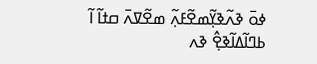ߦߋ߫ ߢߍ߬ߢߌ߲߬ߘߐ߬ߓߍ߲߬ ߘߐ߬ߜߍ߫ ߛߙߊ߬ ߊ߬ ߕߣߊ߬ߡߊ߬ߢߐ߲߮ ߢߍ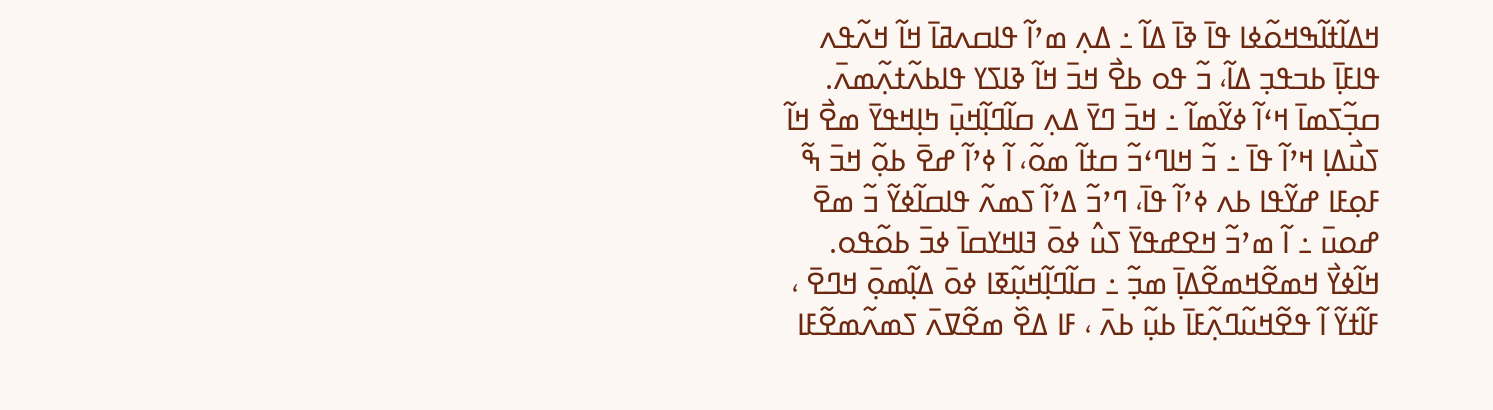ߞߡߊ߬ߙߊ߬ߒߞߋ߬ߦߊ ߟߊ߫ ߢߊ߫ ߡߊ߬ ߸ ߡߍ߲ ߘߴߊ߬ ߟߊߛߍߥߊ߫ ߞߊ߬ ߞߍ߬ߟߍ ߟߊߓߊ߲߫ ߕߏߟߏ߲ ߡߊ߬، ߏ߬ ߟߋ ߕߐ߯ ߞߏ߫ ߞߊ߬ ߢߊߖߌ ߟߊߕߍ߬ߙߍ߲߬ߘߍ߫.
ߛߏ߲߬ߖߘߊ߫ ߞߵߊ߬ ߦߌ߬ߘߊ߬ ߸ ߞߏ߫ ߣߌ߫ ߡߍ߲ ߛߊ߬ߣߊ߲߬ߞߎ߲߫ ߤߊ߲ߞߟߌ߫ ߘߐ߯ ߞߊ߬ ߖߎ߯ߡߊ߲ ߞߴߊ߬ ߟߊ߫ ߸ ߏ߬ ߞߊߣߵߏ߬ ߛߙߊ߬ ߘߋ߬، ߊ߬ ߦߴߊ߬ ߝߐ߫ ߕߋ߲߬ ߞߏ߫ ߒ߬ ߓߋ߲ߓߊ ߝߌ߬ߟߊ ߕߍ ߦߴߊ߬ ߟߊ߫، ߣߴߏ߬ ߡߴߊ߬ ߖߘߍ߬ ߟߊߛߊ߬ߦߌ߬ ߏ߬ ߘߐ߫ ߝߋߎ߫ ߸ ߊ߬ ߘߴߏ߬ ߞߐߝߟߌ߫ ߖߎ߮ ߦߋ߫ ߔߊߞߌߛߊ߫ ߦߏ߫ ߕߋ߬ߟߋ.
ߞߊ߬ߦߌ߯ ߞߘߐ߬ߞߘߐ߬ߡߊ߲߫ ߘߏ߲߬ ߸ ߛߊ߬ߣߊ߲߬ߞߎ߲߬ߧߊ ߦߋ߫ ߡߊ߲߬ߘߋ߲߫ ߞߣߐ߫ ، ߓߊ߬ߙߌ߬ ߊ߬ ߟߐ߬ߞߎ߬ߣߍ߲߬ߓߊ߫ ߕߎ߲߬ ߕߍ߫ ، ߓߊ ߡߐ߰ ߘߐ߬ߜߍ߫ ߖߘߍ߬ߘߐ߬ߓߊ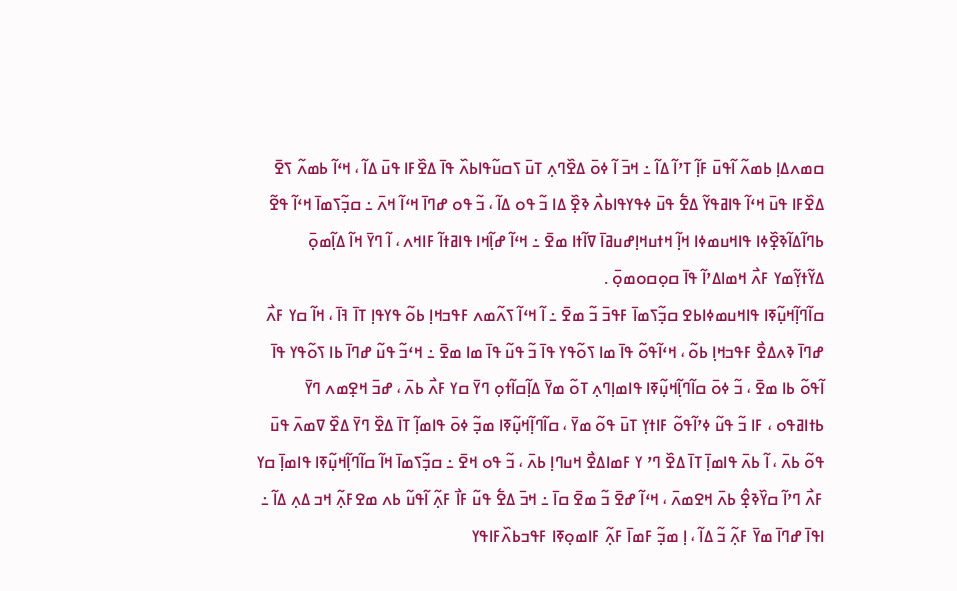ߛߘߍߡߊ߲ ߕߘߍ߬ ߊ߬ߟߎ߫ ߓߊ߲߬ ߠߴߊ߬ ߡߊ߬ ߸ ߞߏ߫ ߊ߬ ߦߋ߫ ߡߐ߰ߣߍ߲ ߠߎ߫ ߖߛߎ߬ߟߊߕߍ߰ ߟߊ߫ ߡߐ߰ߓߊ ߟߎ߫ ߡߊ߬ ، ߞߵߊ߬ ߕߘߍ߬ ߖߐ߫ ߡߐ߰ߓߊ ߟߎ߫ ߞߵߊ߬ ߟߊߥߟߌ߬ ߡߐ߱ ߟߎ߫ ߦߟߌߟߊߕߍ߯ ߢߐ߲߰ ߡߊ ߏ߬ ߟߋ ߡߊ߬ ، ߏ߬ ߟߋ ߝߣߊ߫ ߞߵߊ߬ ߞߍ߫ ߸ ߛߏ߲߬ߖߘߊ߫ ߞߵߊ߬ ߟߐ߬ ߕߣߊ߬ߡߊ߬ߢߐ߲߰ߦߊ ߟߊߞߎߘߦߊ ߞߊ߲߬ ߞߙߎߞߊ߲ߝߎߥߊ߫ ߜߊ߬ߙߊ ߘߐ߫ ߸ ߞߵߊ߬ ߝߊ߲߬ߞߊ ߟߊߥߙߊ߬ ߓߊߞߍ ، ߊ߬ ߣߌ߫ ߞߊ߬ ߡߊ߲߬ߘߋ߲߫ ߡߌ߬ߙߌ߲߬ߘߌ ߓߍ߯ ߞߘߊߡߴߊ߬ ߟߊ߫ ߛߋ߲ߛߋߘߋ߲߫ .
ߛߊ߬ߣߊ߲߬ߞߎ߲߬ߧߊ ߟߊߞߎߘߦߊߕߐ ߛߏ߲߬ߖߘߊ߫ ߓߟߏ߫ ߏ߬ ߘߐ߫ ߸ ߊ߬ ߞߵߊ߬ ߖߍ߬ߘߍ ߓߟߏߞߊ߲ ߕߋ߬ ߟߌߟߊ߲ ߠߊ߫ ߔߊ߫ ، ߞߊ߬ ߛߌ ߓߍ߯ ߝߣߊ߫ ߢߍߡߐ߯ ߓߟߏߞߊ߲ ߕߋ߬ ، ߞߵߊ߬ߟߋ߬ ߟߊ߫ ߘߊ ߖߋ߬ߟߌ ߟߊ߫ ߏ߬ ߟߎ߬ ߟߊ߫ ߘߊ ߘߐ߫ ߸ ߞߵߏ߬ ߟߎ߬ ߝߣߊ߫ ߕߊ ߖߋ߬ߟߌ ߟߊ߫ ߊ߬ߟߋ߬ ߕߊ ߘߐ߫ ، ߏ߬ ߦߋ߫ ߛߊ߬ߣߊ߲߬ߞߎ߲߬ߧߊ ߟߊߘߊ߲ߣߍ߲ ߠߋ߬ ߘߌ߫ ߡߊ߲߬ߛߊ߬ߙߋ߲ ߣߌ߫ ߛߌ ߓߍ߯ ߕߍ߫ ، ߝߏ߫ ߞߐ߲ߘߍ ߣߌ߫ ߕߙߊߥߟߋ ، ߓߊ ߏ߬ ߟߎ߬ ߦߴߊ߬ߟߋ߬ ߓߊߙߌ߲ ߠߎ߫ ߟߋ߬ ߘߌ߫ ، ߛߊ߬ߣߊ߲߬ߞߎ߲߬ߧߊ ߘߏ߲߬ ߦߋ߫ ߟߊߘߊ߲߬ ߠߊ߫ ߡߐ߰ ߣߌ߫ ߡߐ߰ ߜߘߍ߫ ߟߎ߫ ߟߋ߬ ߕߍ߫ ، ߊ߬ ߕߍ߫ ߟߊߘߊ߲߫ ߠߊ߫ ߡߐ߰ ߣߴ ߌ ߓߘߊߡߐ߯ ߞߎߣߊ߲ ߕߍ߫ ، ߏ߬ ߟߋ ߞߐ߫ ߸ ߛߏ߲߬ߖߘߊ߫ ߞߊ߬ ߛߊ߬ߣߊ߲߬ߞߎ߲߬ߧߊ ߟߊߘߊ߲߫ ߛߌ ߓߍ߯ ߣߴߊ߬ ߛߌ߰ߢߐ߲߮ ߕߍ߫ ߞߐߘߍ߫ ، ߞߵߊ߬ ߝߐ߫ ߏ߬ ߘߐ߫ ߛߊ߫ ߸ ߞߏ߫ ߡߐ߱ ߟߎ߬ ߓߊ߯ ߓߍ߲߬ ߊ߬ߟߎ߬ ߕߍ ߘߐߓߍ߲߬ ߞߏ ߡߍ߲ ߡߊ߬ ߸ ߊߟߊ߫ ߝߣߊ߫ ߘߌ߫ ߓߍ߲߬ ߏ߬ ߡߊ߬ ، ߊ߲ ߘߏ߲߬ ߓߘߊ߫ ߓߍ߲߬ ߓߊߘߋ߲ߧߊ ߓߟߏߕߍ߰ߓߊߟߌ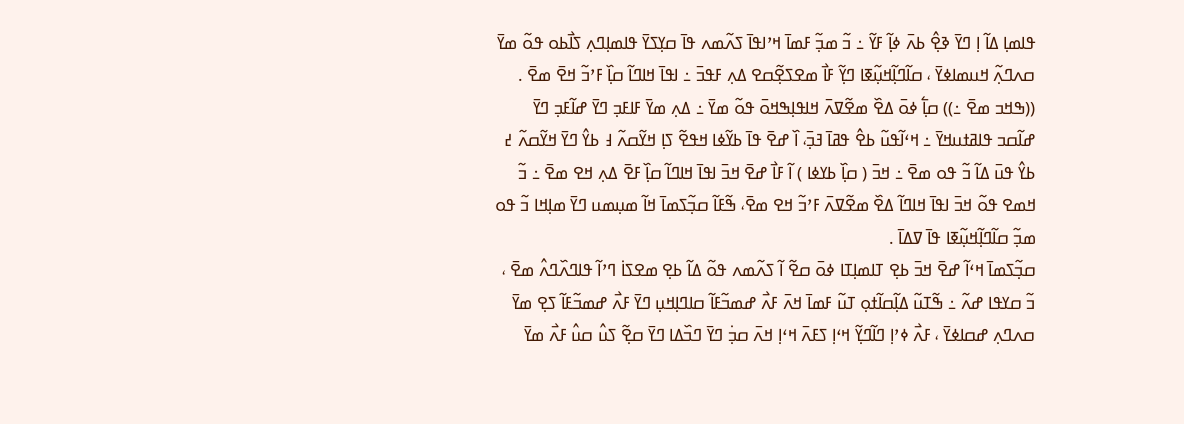ߟߊߘߊ߲ ߡߊ߬ ߊ߲ ߣߌ߫ ߢߐ߲߮ ߕߍ߫ ߦߊ߲߬ ߓߌ߬ ߸ ߏ߬ ߘߏ߲߬ ߓߘߊ߫ ߞߴߊߟߊ߫ ߖߍ߬ߘߍ ߟߊ߫ ߛߌ߲ߖߌ߫ ߟߊߘߊ߲ߣߍ߲ ߖߊ߯ߕߋ ߟߋ߬ ߘߌ߫ ߛߍߣߍ߲߬ ߞߎߘߊߦߌ߫ ، ߛߊ߬ߣߊ߲߬ߞߎ߲߬ߧߊ ߣߌ߲߬ ߓߊ߯ ߘߐߖߐ߲߬ߛߐ ߡߍ߲ ߓߟߏ߫ ߸ ߊߟߊ߫ ߞߊߣߊ߬ ߛߊ߲߰ ߓߴߏ߬ ߞߐ߫ ߘߐ߫ .
((ߒߞߏ ߘߐ߫ ߸)) ߛߊ߲߱ ߦߋ߫ ߡߐ߰ ߘߐ߬ߜߍ߫ ߞߊߟߊ߲ߒߞߋ߫ ߟߋ߬ ߘߌ߫ ߸ ߡߍ߲ ߘߌ߫ ߓߊߓߏ߲ ߣߌ߫ ߝߊ߬ߓߏ߲ ߣߌ߫ ߝߊ߬ߛߏ ߟߊߥߙߎߞߌ߫ ߸ ߞߵߊ߬ߟߎ߬ ߕߐ߮ ߟߥߊ߫ ߔߏ߲߫، ߊ߰ ߝߐ߫ ߟߊ߫ ߕߌ߬ߦߊ ߞߟߐ߬ ߖߊ߲ ߞߌ߬ߛߍ߬ ߃ ߕߌ߮ ߣߌ߫ ߞߌ߬ߛߍ߬ ߄ ߕߌ߮ ߟߎ߫ ߡߊ߬ ߏ߬ ߟߋ ߘߐ߫ ߸ ߞߏ߫ ( ߛߊ߲߰ ߕߌߦߊ ) ߊ߬ ߓߊ߯ ߝߐ߫ ߞߏ߫ ߊߟߊ߫ ߞߊߣߊ߬ ߛߊ߲߰ ߓߐ߫ ߡߍ߲ ߞߐ ߘߐ߫ ߸ ߏ߬ ߞߘߐ ߟߋ߬ ߞߏ߫ ߊߟߊ߫ ߞߊߣߊ߬ ߡߐ߰ ߘߐ߬ߜߍ߫ ߓߴߏ߬ ߞߐ ߘߐ߫، ߒ߬ߓߊ߬ ߛߏ߲߬ߖߘߊ߫ ߞߊ߬ ߘߎ߲ߘߎ ߣߌ߫ ߘߊ߲ߞߊ ߏ߬ ߟߋ ߘߏ߲߬ ߛߊ߬ߣߊ߲߬ߞߎ߲߬ߧߊ ߟߊ߫ ߜߡߊ߫ .
ߛߏ߲߬ߖߘߊ߫ ߞߵߊ߬ ߝߐ߫ ߞߏ߫ ߕߐ߲ ߠߊߘߊ߲ߠߊ ߦߋ߫ ߛߐ߬ ߊ߬ ߖߍ߬ߘߍ ߟߋ߬ ߡߊ߬ ߕߐ߲ ߘߐߖߊ߭ ߣߴߊ߬ ߟߊߣߍ߰ߣߍ߮ ߘߐ߫ ، ߏ߬ ߛߌߟߊ ߝߍ߬ ߸ ߒ߬ߠߎ߬ ߡߊ߲߬ߛߊ߬ߙߋ߲ ߠߎ߬ ߓߘߊ߫ ߞߍ߫ ߓߍ߯ ߝߘߏ߬ߓߊ߬ ߛߊߣߊ߲ߞߎ߲ ߣߌ߫ ߓߍ߯ ߝߘߏ߬ߓߊ߬ ߖߐ߲ ߘߌ߫ ߛߍߣߍ߲ ߝߛߊߦߌ߫ ، ߓߍ߯ ߦߴߊ߲ ߣߊ߬ߣߌ߲߬ ߞߵߊ߲ ߖߓߍ߫ ߞߵߊ߲ ߞߍ߫ ߛߏ߲߭ ߣߌ߫ ߣߏ߰ߡߊ ߣߌ߫ ߛߐ߲߬ ߖߎ߮ ߛߎ߮ ߓߍ߯ ߘߌ߫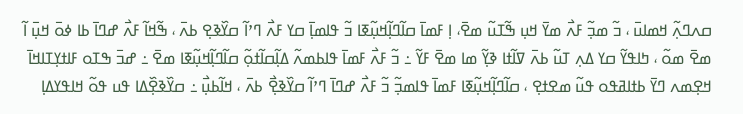ߛߍߣߍ߲߬ ߞߘߊߎ߫ ، ߏ߬ ߘߏ߲߬ ߓߍ߯ ߘߌ߫ ߞߎ߲ ߒ߬ߠߎ߬ ߘߐ߫، ߊ߲ ߓߘߊ߫ ߛߊ߬ߣߊ߲߬ߞߎ߲߬ߧߊ ߏ߬ ߟߊߘߊ߲߫ ߛߌ ߓߍ߯ ߣߴߊ߬ ߛߌ߰ߢߐ߲ ߕߍ߫ ، ߒ߬ߞߊ߬ ߓߍ߯ ߝߣߊ߫ ߕߊ ߦߋ߫ ߞߎ߲߫ ߊ߬ ߘߐ߫ ߘߋ߬ ، ߤߊߟߌ߬ ߛߌ ߡߍ߲ ߠߎ߬ ߕߍ߫ ߜߊ߬ߙߊ ߢߌ߲߬ ߘߊ ߘߐ߫ ߓߌ߬ ߸ ߏ߬ ߓߍ߯ ߓߘߊ߫ ߟߊߕߘߍ߬ ߡߊ߲߬ߛߊ߬ߙߋ߲߬ ߛߊ߬ߣߊ߲߬ߞߎ߲߬ߧߊ ߘߐ߫ ߸ ߝߏ߫ ߒߠߋ ߓߊߙߌ߲ߠߊߞߊ߫ ߞߐ߲ߘߍ ߣߌ߫ ߕߙߊߥߟߋ ߟߎ߬ ߘߐߙߐ߲ ، ߛߊ߬ߣߊ߲߬ߞߎ߲߬ߧߊ ߓߘߊ߫ ߟߊߘߏ߲߬ ߏ߬ ߓߍ߯ ߝߣߊ߫ ߣߴߊ߬ ߛߌ߰ߢߐ߲߯ ߕߍ߫ ، ߞߊ߬ߕߎ߲߯ ߸ ߛߌ߰ߢߐ߲߰ߡߊ ߟߎ ߟߋ߬ ߞߊߟߌߡߊ߲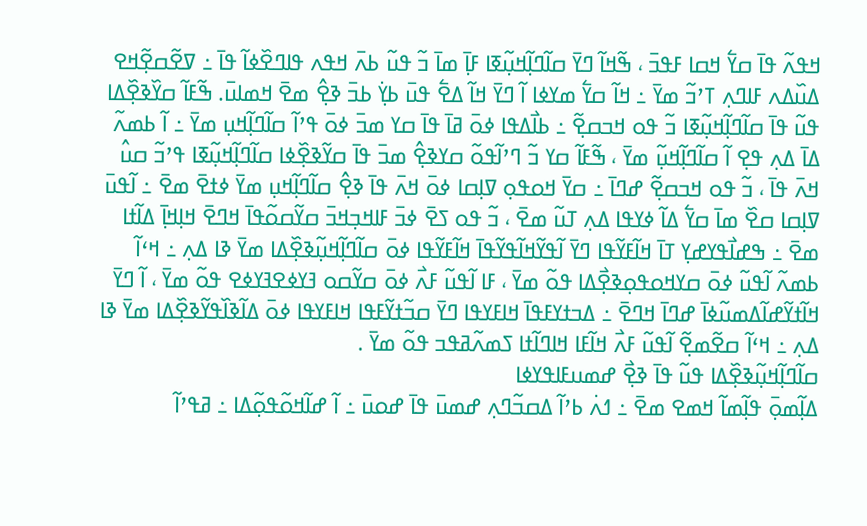ߞߟߍ߬ ߟߊ߫ ߛߌ߱ ߞߛߊ ߓߟߏ߫ ، ߒ߬ߞߊ߬ ߣߌ߫ ߛߊ߬ߣߊ߲߬ߞߎ߲߬ߧߊ ߓߊ߲߫ ߘߊ߫ ߏ߬ ߟߎ߬ ߕߍ߫ ߞߟߍ ߟߊߣߐ߰ߦߊ߬ ߟߊ߫ ߸ ߜߐ߬ߛߐ߲߬ߞߐ ߡߎ߰ߡߍ ߓߊߣߍ߲ ߠߴߏ߬ ߘߌ߫ ߸ ߞߊ߬ ߛߌ߱ ߘߌߦߊ ߊ߬ ߣߌ߫ ߞߊ߬ ߡߐ߱ ߟߎ߫ ߕߌ߲߭ ߕߏ߫ ߢߐ߲߮ ߘߐ߫ ߞߘߊߎ߫. ߒ߬ߓߊ߬ ߛߌ߰ߢߐ߲߰ߡߊ ߟߎ߬ ߟߊ߫ ߛߊ߬ߣߊ߲߬ߞߎ߲߬ߧߊ ߏ߬ ߟߋ ߞߏߛߐ߲߬ ߸ ߕߊ߯ߡߟߊ ߦߋ߫ ߥߊ߫ ߟߊ߫ ߛߌ ߘߏ߫ ߦߋ߫ ߟߴߊ߬ ߛߊ߬ߣߊ߲߬ߞߎ߲ ߘߌ߫ ߸ ߊ߬ ߕߘߍ߬ ߡߊ߫ ߡߍ߲ ߟߐ߲ ߊ߬ ߛߊ߬ߣߊ߲߬ߞߎ߲߬ ߘߌ߫ ، ߒ߬ߓߊ߬ ߛߌ ߏ߬ ߣߴߊ߬ߟߋ߬ ߛߌߢߐ߲߮ ߘߏ߫ ߟߊ߫ ߛߌ߬ߢߐ߲߰ߦߊ ߛߊ߬ߣߊ߲߬ߞߎ߲߬ߧߊ ߟߴߏ߬ ߛߎ߮ ߞߍ߫ ߟߊ߫ ، ߏ߬ ߟߋ ߞߏߛߐ߲߬ ߝߣߊ߫ ߸ ߛߌ߫ ߞߋߟߋ߲ ߜߊ߲ߛߊ ߦߋ߫ ߞߍ߫ ߟߊ߫ ߢߐ߲߮ ߛߊ߬ߣߊ߲߬ߞߎ߲ ߘߌ߫ ߦߙߐ߫ ߘߐ߫ ߸ ߊ߬ߟߎ߫ ߜߊ߲ߛߊ ߛߐ߰ ߘߊ߫ ߛߌ߱ ߡߊ߬ ߦߌߟߊ ߡߍ߲ ߠߎ߬ ߘߐ߫ ، ߏ߬ ߟߋ ߖߐ߫ ߦߏ߫ ߓߊߞߏ߲ߞߏ߫ ߛߌ߬ߛߋ߬ߟߊ߫ ߞߣߐ߫ ߞߊ߲ߞߊ߲߫ ߡߊ߬ߙߊ ߘߐ߫ ߸ ߒߝߊ߯ߟߌߝߌ߲ ߠߊ߫ ߞߊ߬ߓߌ߬ߟߊ ߣߌ߫ ߊ߬ߟߌ߬ߞߊ߬ߟߌ߬ߟߊ߫ ߞߊ߬ߓߌ߬ߟߊ ߦߋ߫ ߛߊ߬ߣߊ߲߬ߞߎ߲߬ߢߐ߲߰ߡߊ ߘߌ߫ ߢߊ ߡߍ߲ ߸ ߞߵߊ߬ ߕߘߍ߬ ߊ߬ߟߎ߬ ߦߋ߫ ߛߌߞߋߟߋ߲ߢߐ߲߯ߡߊ ߟߋ߬ ߘߌ߫ ، ߓߊ ߊ߬ߟߎ߬ ߓߍ߯ ߦߋ߫ ߛߌ߬ߛߋ ߔߌߦߐߔߌߦߐ ߟߋ߬ ߘߌ߫ ، ߊ߬ ߣߌ߫ ߞߊ߬ߙߌ߬ߝߊ߬ߡߘߎ߬ߦߊ߫ ߝߣߊ߫ ߞߣߐ߫ ߸ ߡߏߙߌߓߟߊ߫ ߞߊߓߌߟߊ ߣߌ߫ ߛߏ߬ߙߌ߬ߓߟߊ ߞߊߓߌߟߊ ߦߋ߫ ߡߊ߬ߢߊ߰ߟߌ߬ߢߐ߲߰ߡߊ ߘߌ߫ ߢߊ ߡߍ߲ ߸ ߞߵߊ߬ ߛߐ߬ߘߐ߲߬ ߊ߬ߟߎ߬ ߓߍ߯ ߞߊ߬ߓߊ ߞߊߣߊ߬ߙߊ ߖߘߍ߬ߥߟߏ ߟߋ߬ ߘߌ߫ .
ߛߊ߬ߣߊ߲߬ߞߎ߲߬ߢߐ߲߰ߡߊ ߟߎ߬ ߟߊ߫ ߢߐ߲߯ ߝߘߎߓߊߟߌߦߊ
ߡߊ߲߬ߘߋ߲߫ ߟߊ߲߬ߘߊ߬ ߞߘߐ ߘߐ߫ ߸ ߗߍ߭ ߕߴߊ߬ ߡߛߏ߬ߣߍ߲ ߝߘߎ߫ ߟߊ߫ ߝߋߎ߫ ߸ ߊ߬ ߝߊ߬ߞߋ߬ߟߋ߲߬ߡߊ ߸ ߥߟߴߊ߬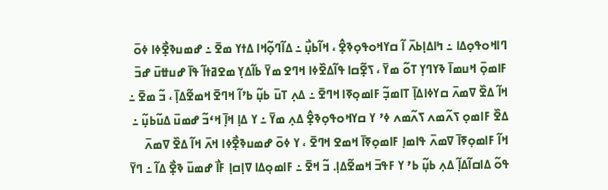ߣߊߞߋߟߋ߲ߡߊ ߸ ߤߊߡߊ߲ߕߍ߫ ߊ߬ ߛߌߞߋߟߋ߲ߢߐ߲߮ ، ߞߊ߬ߕߎ߲߯ ߸ ߡߊ߬ߣߋ߲߬ߞߊ ߡߙߌ ߘߐ߫ ߸ ߝߘߎߢߐ߲߯ߦߊ ߦߋ߫ ߓߊߘߋ߲߫ ߞߎߘߊ߫ ߢߌߣߌ߲ ߠߋ߬ ߘߌ߫ ، ߖߐ߲߬ߛߊ ߟߊ߬ߡߐ߰ߦߊ ߞߣߐ ߘߌ߫ ߕߊ߬ߡߌ߲ ߘߐߥߙߊ߬ ߟߊ߫ ߝߎߚߎ߫ ߝߏ߫ ߞߊ߬ ߡߐ߰ ߜߘߍ߫ ߛߌߦߊߡߊ߲߫ ߠߊߘߏ߲߬ ߓߊߘߋ߲ߧߊ ߞߣߐ߫ ߸ ߡߍ߲ ߠߎ߫ ߕߎ߲߬ ߕߴߊ߬ ߞߣߐ߫ ߞߘߐ߬ߡߊ߲߫ ، ߏ߬ ߘߐ߫ ߸ ߡߐ߰ ߓߊߘߋ߲ ߖߍ߬ߘߍ ߖߍ߬ߘߍ ߦߴ ߌ ߛߌߞߋߟߋ߲ߢߐ߲߮ ߡߍ߲ ߘߌ߫ ߸ ߌ ߡߊ߲ ߞߊ߲߫ ߞߵߏ߬ ߝߘߎ߫ ߡߎ߬ߕߎ߲߬ ߸ ߞߊ߬ ߓߊߘߋ߲ߧߊ߫ ߜߘߍ߫ ߟߊߘߊ߲ ߓߊߘߋ߲ߧߊ߫ ߞߘߐ ߞߣߐ߫ ، ߌ ߦߋ߫ ߝߘߎߢߐ߲߯ߦߊ ߞߍ߫ ߞߊ߬ ߡߐ߰ ߜߘߍ߫ ߟߋ߬ ߡߊߛߊ߬ߡߊ߲߬ ߡߍ߲ ߕߎ߲߬ ߕߴ ߌ ߓߟߏ߫ ߞߘߐ߬ߡߊ߲. ߏ߬ ߞߐ߫ ߸ ߓߊߘߋ߲ߡߊ ߜߊ߲ߛߊ߲ ߓߊ߯ ߝߘߎ߫ ߢߐ߲߯ ߡߊ߬ ߸ ߣߌ߫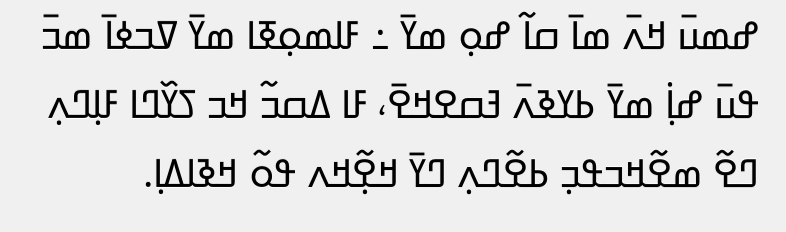ߝߘߎ߫ ߞߍ߫ ߘߊ߫ ߛߊ߬ ߝߋ߲ ߘߌ߫ ߸ ߓߊߘߋ߲ߧߊ ߘߌ߫ ߜߏߦߊ߫ ߘߏ߫ ߟߎ߫ ߝߊ߲߭ ߘߌ߫ ߕߌߢߍ߫ ߔߛߐߞߐ߫، ߓߊ ߡߛߏ߬ ߞߏ ߖߌ߰ߣߊ ߓߊ߲ߣߍ߲ ߣߐ߬ ߘߐ߬ߞߏߟߏ߲ ߕߐ߬ߣߍ߲ ߣߌ߫ ߞߐ߲߬ߞߍ ߟߋ߬ ߞߢߊߡߊ߲.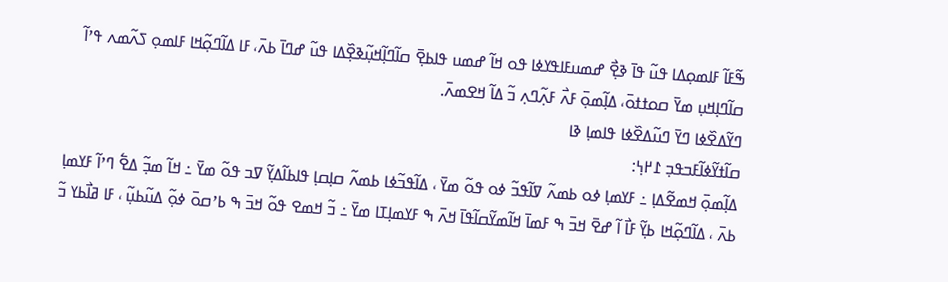ߒ߬ߓߊ߬ ߓߊߘߋ߲ߡߊ ߟߎ߬ ߟߊ߫ ߢߐ߲߯ ߝߘߎߓߊߟߌߦߊ ߟߋ ߞߊ߬ ߝߘߎ ߟߊߕߐ߲߫ ߛߊ߬ߣߊ߲߬ߞߎ߲߬ߢߐ߲߰ߡߊ ߟߎ߬ ߝߣߊ߫ ߕߍ߫، ߓߊ ߡߊ߬ߣߋ߲߬ߞߊ ߓߊߘߋ߲ ߖߍ߬ߘߍ ߟߴߊ߬ ߛߊ߬ߣߊ߲ߞߎ߲ ߘߌ߫ ߛߋߙߙߋ߫، ߡߊ߲߬ߘߋ߲߫ ߓߍ߯ ߓߍ߲߬ߣߍ߲ ߏ߬ ߡߊ߬ ߞߐߘߍ߫.
ߣߌ߬ߡߐ߰ߦߊ ߣߌ߫ ߣߎ߬ߡߐ߰ߦߊ ߟߊߘߊ߲ ߢߊ
ߛߊ߬ߙߌ߬ߦߊ߬ߓߏߟߏ߲ ߁߂߆߲:
ߡߊ߲߬ߘߋ߲߫ ߞߘߐ߬ߡߊ߲ ߸ ߓߌߘߊ߲ ߦߋ ߕߘߍ߬ ߜߊ߬ߟߏ߬ ߦߋ ߟߋ߬ ߘߌ߫ ، ߡߊ߬ߟߏ߬ߦߊ ߕߘߍ߬ ߛߊ߲ߛߊ߲ ߟߊߕߊ߬ߡߌ߲߬ ߜߏ ߟߋ߬ ߘߌ߫ ߸ ߞߊ߬ ߘߏ߲߬ ߡߐ߱ ߣߴߊ߬ ߓߌߘߊ߲ ߕߍ߫ ، ߡߊ߬ߣߋ߲߬ߞߊ ߕߌ߲߬ ߓߊ߯ ߊ߬ ߝߐ߫ ߞߏ߫ ߒ ߓߘߊ߫ ߞߊ߬ߘߌ߬ߛߊ߬ߟߊ߫ ߞߍ߫ ߒ ߓߌߘߊ߲ߠߊ ߘߌ߫ ߸ ߏ߬ ߞߘߐ ߟߋ߬ ߞߏ߫ ߒ ߕߴߛߋ߫ ߦߋ߲߬ ߡߎ߬ߕߎ߲߬ ، ߓߊ ߥߊ߯ߕߌ ߏ߬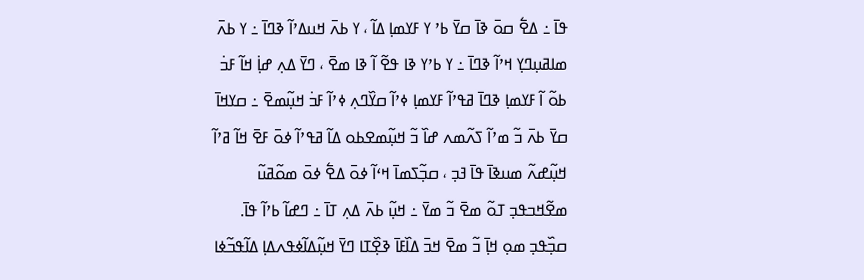ߟߊ߫ ߸ ߡߐ߱ ߛߋ߫ ߢߊ߫ ߛߌ߫ ߕߴ ߌ ߓߌߘߊ߲ ߡߊ߬ ، ߌ ߕߍ߫ ߞߎߡߴߊ߬ ߢߣߊ߫ ߸ ߌ ߕߍ߫ ߘߊߥߎ߲ߣߌ߲ ߞߴߊ߬ ߢߣߊ߫ ߸ ߌ ߕߴߌ ߢߊ ߟߐ߬ ߊ߬ ߢߊ ߘߐ߫ ، ߣߌ߫ ߡߍ߲ ߝߊ߲߭ ߞߊ߬ ߓߏ߭ ߕߋ߬ ߊ߬ ߓߌߘߊ߲ ߢߣߊ߫ ߥߟߴߊ߬ ߓߌߘߊ߲ ߦߴߊ߬ ߛߌ߰ߣߍ߲ ߦߴߊ߬ ߓߏ߭ ߞߎ߲߬ߘߐ߫ ߸ ߛߌߞߊ߫ ߛߌ߫ ߕߍ߫ ߏ߬ ߘߴߊ߬ ߖߍ߬ߘߍ ߝߊ߰ ߏ߬ ߞߎ߲߬ߘߐߕߋ ߡߊ߬ ߥߟߴߊ߬ ߦߋ߫ ߓߐ߫ ߞߊ߬ ߥߴߊ߬ ߞߎ߲߬ߝߍ߬ ߘߎߢߊ߫ ߟߊ߫ ߔߏ߲ ، ߛߏ߲߬ߖߘߊ߫ ߞߵߊ߬ ߦߋ߫ ߡߐ߱ ߦߋ߫ ߘߋ߬ߥߎ߬ ߘߐ߬ߞߏߟߏ߲ ߠߋ߬ ߘߐ߫ ߏ߬ ߘߌ߫ ߸ ߞߎ߲߬ ߕߍ߫ ߡߍ߲ ߠߊ߫ ߸ ߣߝߊ߬ ߕߴߊ߬ ߟߊ߫. ߛߏ߲߰ߟߏ߲ ߘߋ߲ ߞߊ߲߫ ߏ߬ ߘߐ߫ ߞߏ߫ ߡߊ߰ߓߊ߫ ߢߐ߲߰ߠߊ ߣߌ߫ ߞߎ߲߬ߡߊ߬ߦߟߍߡߊ߲ ߡߊ߬ߟߏ߬ߦߊ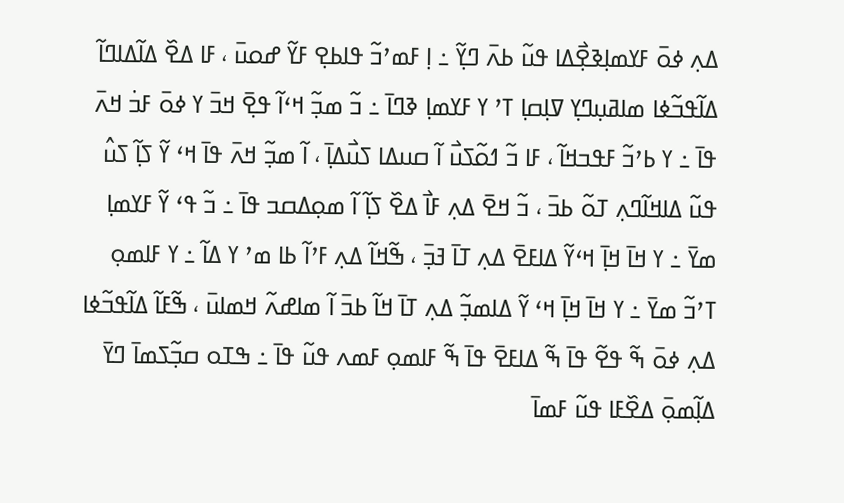ߡߍ߲ ߦߋ߫ ߓߌߘߊ߲ߢߐ߲߯ߡߊ ߟߎ߬ ߕߍ߫ ߣߌ߲߬ ߸ ߊ߲ ߓߘߴߏ߬ ߟߊߕߐ߲ ߓߌ߬ ߝߋߎ߫ ، ߓߊ ߡߐ߰ ߡߊ߬ߡߊߣߊ߬ ߡߊ߬ߟߏ߬ߦߊ ߘߊߥߎ߲ߣߌ߲ ߜߊ߲ߛߊ߲ ߠߴ ߌ ߓߌߘߊ߲ ߢߣߊ߫ ߸ ߏ߬ ߘߏ߲߬ ߞߵߊ߬ ߟߐ߲߫ ߞߏ߫ ߌ ߦߋ߫ ߓߏ߭ ߞߍ߫ ߟߊ߫ ߸ ߌ ߕߴߏ߬ ߓߟߏߞߊ߬ ، ߓߊ ߏ߬ ߗߋ߬ߖߎ߯ ߊ߬ ߛߎߡߊ ߖߎ߯ߡߊ߲߫ ، ߊ߬ ߘߏ߲߬ ߞߍ߫ ߟߊ߫ ߞߵ ߌ߬ ߖߊ߲߬ ߖߎ߮ ߟߎ߬ ߡߊߞߊ߬ߣߍ߲ ߠߋ߬ ߕߏ߫ ، ߏ߬ ߞߐ߫ ߡߍ߲ ߓߊ߯ ߡߐ߰ ߖߊ߲߬ ߊ߬ ߘߋ߲ߡߛߏ ߟߊ߫ ߸ ߏ߬ ߟߵ ߌ߬ ߓߌߘߊ߲ ߘߌ߫ ߸ ߌ ߞߊ߫ ߞߊ߲߫ ߞߵߌ߬ ߡߊߓߐ߫ ߡߍ߲ ߠߊ߫ ߔߏ߲߫ ، ߒ߬ߞߊ߬ ߡߍ߲ ߓߴߊ߬ ߕߊ ߘߴ ߌ ߡߊ߬ ߸ ߌ ߓߊߘߋ߲ ߠߴߏ߬ ߘߌ߫ ߸ ߌ ߞߊ߫ ߞߊ߲߫ ߞߵ ߌ߬ ߡߊߘߏ߲߬ ߡߍ߲ ߠߊ߫ ߞߊ߬ ߕߏ߫ ߊ߬ ߘߊߝߍ߬ ߞߘߊߎ߫ ، ߒ߬ߓߊ߬ ߡߊ߬ߟߏ߬ߦߊ ߡߍ߲ ߦߋ߫ ߒ߬ ߟߐ߬ ߟߊ߫ ߒ߬ ߡߊߓߐ߫ ߟߊ߫ ߒ߬ ߓߊߘߋ߲ ߓߘߍ ߟߎ߬ ߟߊ߫ ߸ ߒߠߋ ߛߏ߲߬ߖߘߊ߫ ߣߌ߫ ߡߊ߲߬ߘߋ߲߫ ߡߐ߰ߓߊ ߟߎ߬ ߓߘߊ߫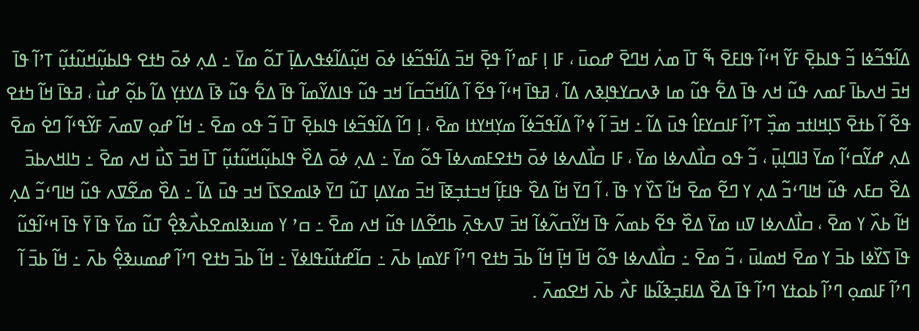ߡߊ߬ߟߏ߬ߦߊ ߏ߬ ߟߊߕߐ߲߫ ߓߌ߬ ߞߵߊ߬ ߟߊߓߐ߫ ߒ߬ ߠߊ߫ ߘߍ߭ ߞߣߐ߫ ߝߋߎ߫ ، ߓߊ ߊ߲ ߓߘߴߊ߬ ߟߐ߲߫ ߞߏ߫ ߡߊ߬ߟߏ߬ߦߊ ߦߋ߫ ߞߎ߲߬ߡߊ߬ߦߟߍߡߊ߲߫ ߠߋ߬ ߘߌ߫ ߸ ߡߍ߲ ߦߋ߫ ߤߙߐ ߟߊߕߎ߲߬ߞߎ߬ߙߎ߲߬ ߠߴߊ߬ ߟߊ߫ ߞߏ߫ ߞߍߕߊ߫ ߓߘߍ ߟߎ߬ ߞߍ ߟߊ߫ ߡߐ߱ ߟߎ߬ ߘߊ ߢߍߛߌߟߊ߲ߢߍ ߡߊ߬ ، ߥߟߊ߫ ߞߵߊ߬ ߟߐ߬ ߊ߬ ߡߊ߬ߞߏ߬ߛߊ߬ ߞߏ ߟߎ߬ ߟߊߡߌ߬ߘߊ߬ ߟߊ߫ ߡߐ߱ ߟߎ߬ ߢߊ߫ ߡߌߙߌ߲ ߡߊ߬ ߕߋ߲߬ ߝߎ߯ ، ߥߟߊ߫ ߞߊ߬ ߤߙߐ ߟߐ߬ ߊ߬ ߕߙߐ߫ ߖߊ߲ߞߊߙߏ ߘߏ߲߰ ߠߴߊ߬ ߓߊߛߌߓߊ߮ ߟߎ߫ ߡߊ߬ ߸ ߞߏ߫ ߊ߬ ߦߴߊ߬ ߡߊ߬ߟߏ߬ߦߊ߬ ߘߌ߲ߞߌߙߊ ߘߐ߫ ، ߊ߲ ߣߊ߬ ߡߊ߬ߟߏ߬ߦߊ ߟߊߕߐ߲߫ ߠߊ߫ ߏ߬ ߟߋ ߘߐ߫ ߸ ߞߊ߬ ߝߋ߲ ߜߘߍ߫ ߓߌ߬ߟߵߊ߬ ߣߐ߭ ߘߐ߫ ߡߍ߲ ߝߌ߬ߛߵߊ߬ ߘߌ߫ ߔߊߣߊ߲ߎ߲߫ ، ߏ߬ ߟߋ ߛߊ߯ߡߍߦߊ ߘߌ߫ ، ߓߊ ߛߊ߯ߡߍߦߊ ߦߋ߫ ߤߙߐߓߘߍߦߊ߫ ߟߋ߬ ߘߌ߫ ߸ ߡߍ߲ ߦߋ߫ ߡߐ߰ ߟߊߕߎ߲߬ߞߎ߬ߙߎ߲߬ ߠߊ߫ ߞߏ߫ ߖߎ߯ ߞߍ ߘߐ߫ ߸ ߤߊߞߍߕߏ߫ ߡߐ߰ ߛߓߍ ߟߎ߬ ߞߊߣߵߏ߬ ߡߍ߲ ߌ ߣߐ߬ ߘߐ߫ ߞߊ߬ ߖߌ߰ ߌ ߟߊ߫ ، ߊ߬ ߣߌ߫ ߞߊ߬ ߡߐ߰ ߟߊߓߊ߲߬ ߞߏߙߏ߲ߧߊ߫ ߞߏ߫ ߘߌߡߊ߲ ߠߎ߬ ߣߌ߫ ߢߊߘߐߖߊ߫ ߞߏ ߟߎ߫ ߡߊ߬ ߸ ߡߐ߰ ߘߐ߬ߜߍ ߟߎ߬ ߞߊߣߵߏ߬ ߡߍ߲ ߞߊ߬ ߕߍ߰ ߌ ߘߐ߫ ، ߛߊ߯ߡߍߦߊ ߜߎ ߘߌ߫ ߡߐ߰ ߟߐ߬ ߕߘߍ߬ ߟߊ߫ ߞߌ߬ߛߍ߬ߦߊ߬ ߞߏ߫ ߜߍߟߍ߲߫ ߕߣߐ߬ߡߊ ߟߎ߬ ߞߍ ߘߐ߫ ߸ ߛߴ ߌ ߘߎߢߊߘߐߕߍ߯ߢߐ߲߮ ߠߎ߬ ߘߌ߫ ߟߊ߫ ߌ߫ ߟߊ߫ ߞߵߊ߬ߟߎ߬ ߟߊ߫ ߖߌ߰ߦߊ ߕߏ߫ ߌ ߘߐ߫ ߞߘߊߎ߫ ، ߏ߬ ߘߐ߫ ߸ ߛߊ߯ߡߍߦߊ ߟߋ߬ ߞߊ߫ ߞߊ߲߫ ߞߊ߬ ߕߏ߫ ߤߙߐ ߣߴߊ߬ ߓߌߘߊ߲ ߕߍ߫ ߸ ߛߊ߬ߝߙߎ߬ߟߊߦߌ߫ ߸ ߞߊ߬ ߕߏ߫ ߤߙߐ ߣߴߊ߬ ߝߘߎߢߐ߲߮ ߕߍ߫ ߸ ߞߊ߬ ߕߏ߫ ߊ߬ ߣߴߊ߬ ߓߊߘߋ߲ ߣߴߊ߬ ߕߋߙߌ ߣߴߊ߬ ߟߊ߫ ߡߐ߰ ߡߊߓߏ߲ߢߊ߬ߕߊ ߓߍ߯ ߕߍ߫ ߞߐߘߍ߫ .